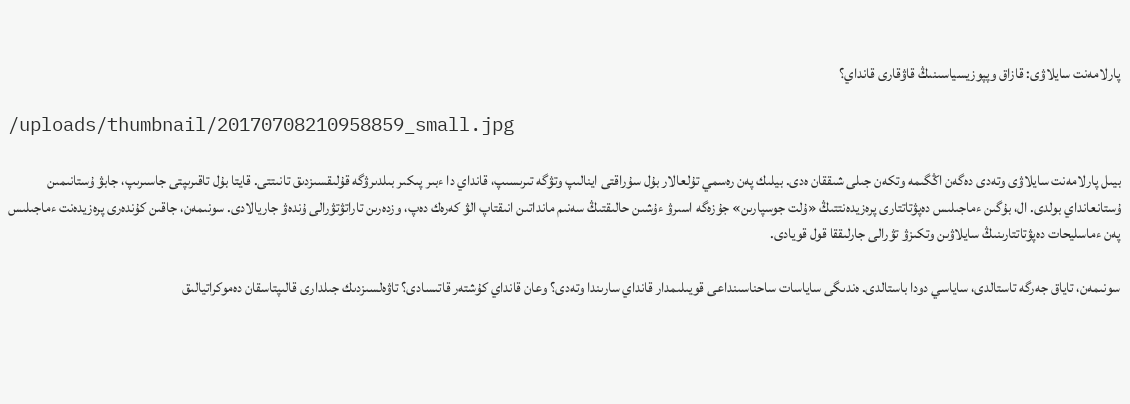پارلامەنت سايلاۋى: قازاق وپپوزيسياسىنىڭ قاۋقارى قانداي؟

/uploads/thumbnail/20170708210958859_small.jpg

بيىل پارلامەنت سايلاۋى وتەدى دەگەن اڭگىمە وتكەن جىلى شىققان ەدى. بيلىك پەن رەسمي تۇلعالار بۇل سۇراقتى اينالىپ وتۋگە تىرىسىپ، قانداي دا ءبىر پىكىر بىلدىرۋگە قۇلىقسىزدىق تانىتتى. قايتا بۇل تاقىرىپتى جاسىرىپ، جابۋ ۇستانىمىن ۇستانعانداي بولدى. ال، بۇگىن ءماجىلىس دەپۋتاتتارى پرەزيدەنتتىڭ «ۇلت جوسپارىن» جۇزەگە اسىرۋ ءۇشىن حالىقتىڭ سەنىم مانداتىن انىقتاپ الۋ كەرەك دەپ، وزدەرىن تاراتۋتۋرالى ۇندەۋ جاريالادى. سونىمەن، جاقىن كۇندەرى پرەزيدەنت ءماجىلىس پەن ءماسليحات دەپۋتاتتارىنىڭ سايلاۋىن وتكىزۋ تۋرالى جارلىققا قول قويادى.

سونىمەن، تاياق جەرگە تاستالدى، ساياسي دودا باستالدى. ەندىگى ساياسات ساحناسىنداعى قويىلىمدار قانداي سارىندا وتەدى؟ وعان قانداي كۇشتەر قاتىسادى؟ تاۋەلسىزدىك جىلدارى قالىپتاسقان دەموكراتيالىق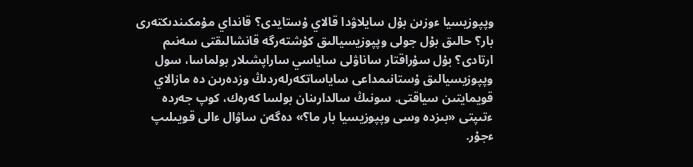وپپوزيسيا ءوزىن بۇل سايلاۋدا قالاي ۇستايدى؟ قانداي مۇمكىندىكتەرى بار؟ حالىق بۇل جولى وپپوزيسيالىق كۇشتەرگە قانشالىقتى سەنىم ارتادى؟ بۇل سۇراقتار ساناۋلى ساياسي ساراپشىلار بولماسا، سول وپپوزيسيالىق ۇستانىمداعى ساياساتكەرلەردىڭ وزدەرىن دە مازالاي قويمايتىن سياقتى. سونىڭ سالدارىنان بولسا كەرەك، كوپ جەردە ءتىپتى «بىزدە وسى وپپوزيسيا بار ما؟» دەگەن ساۋال ءالى قويىلىپ ءجۇر.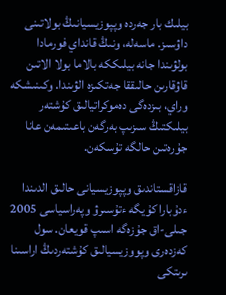بيلىك بار جەردە وپپوزيسيانىڭ بولاتىنى داۋسىز. ماسەلە، ونىڭ قانداي فورمادا بولۋىندا جانە بيلىككە بالاما بولا الاتىن قاۋقارىن حالىققا جەتكىزە الۋىندا. وكىنىشكە وراي، بىزدەگى دەموكراتيالىق كۇشتەر بيلىكتىڭ سىزىپ بەرگەن باعىتىمەن عانا جۇرەتىن حالگە تۇسكەن.

قازاقستاندىق وپپوزيسيانى حالىق الدىندا ءدۇبارا كۇيگە ءتۇسىرۋ وپەراسياسى 2005 جىلى-اق جۇزەگە اسىپ قويعان. سول كەزدەرى وپووزيسيالىق كۇشتەردىڭ اراسىنا ىرىتكى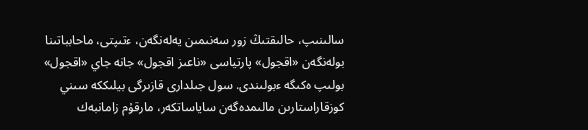سالىنىپ، حالىقتىڭ زور سەنىمىن يەلەنگەن، ءتىپتى، ماحابباتىنا بولەنگەن «اقجول» پارتياسى «ناعىز اقجول» جانە جاي «اقجول» بولىپ ەكىگە ءبولىندى. سول جىلدارى قازىرگى بيلىككە سىني كوزقاراستارىن مالىمدەگەن ساياساتكەر، مارقۇم زامانبەك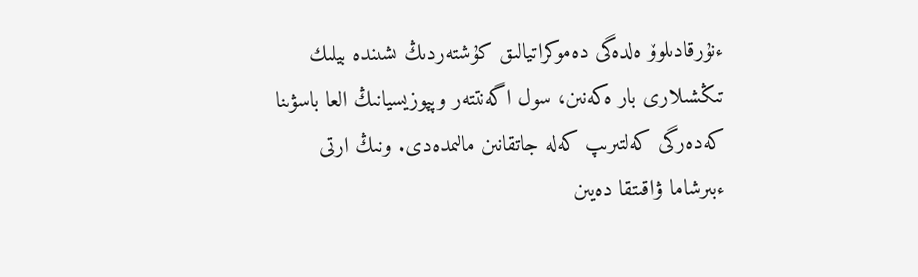ءنۇرقادىلوۆ ەلدەگى دەموكراتيالىق كۇشتەردىڭ ىشىندە بيلىك تىڭشىلارى بار ەكەنىن، سول اگەنتتەر وپپوزيسيانىڭ العا باسۋىنا كەدەرگى كەلتىرىپ كەلە جاتقانىن مالىمدەدى. ونىڭ ارتى ءبىرشاما ۋاقىتقا دەيىن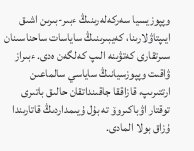وپپوزيسيا سەركەلەرىنىڭ ءبىر-بىرىن اشىق ايىپتاۋلارىنا، كەيبىرىنىڭ ساياسات ساحناسىنان سىرتقارى كەتۋىنە الىپ كەلگەن ەدى. ءبىراز ۋاقىت وپپوزسيانىڭ ساياسي سالماعىن ارتتىرىپ، قازاققا جاقىنداتقان حالىق باتىرى توقتار اۋباكىروۆ تە بۇل ۇيىمداردىڭ قاتارىندا ۇزاق بولا المادى.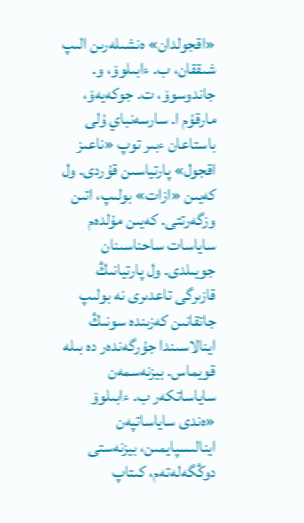«اقجولدان» ەنشىلەرىن الىپ شىققان، ب. ءابىلوۆ، و. جاندوسوۆ، ت. جوكەيەۆ، مارقۇم ا. سارسەنباي ۇلى باستاعان ءبىر توپ «ناعىز اقجول» پارتياسىن قۇردى. ول كەيىن «ازات» بولىپ، اتىن وزگەرتتى. كەيىن مۇلدەم ساياسات ساحناسىنان جويىلدى. ول پارتيانىڭ قازىرگى تاعدىرى نە بولىپ جاتقانىن كەزىندە سونىڭ اينالاسىندا جۇرگەندەر دە بىلە قويماس. بيزنەسمەن ساياساتكەر ب. ءابىلوۆ «ەندى ساياساتپەن اينالىسپايمىن، بيزنەستى دوڭگەلەتەم، كىتاپ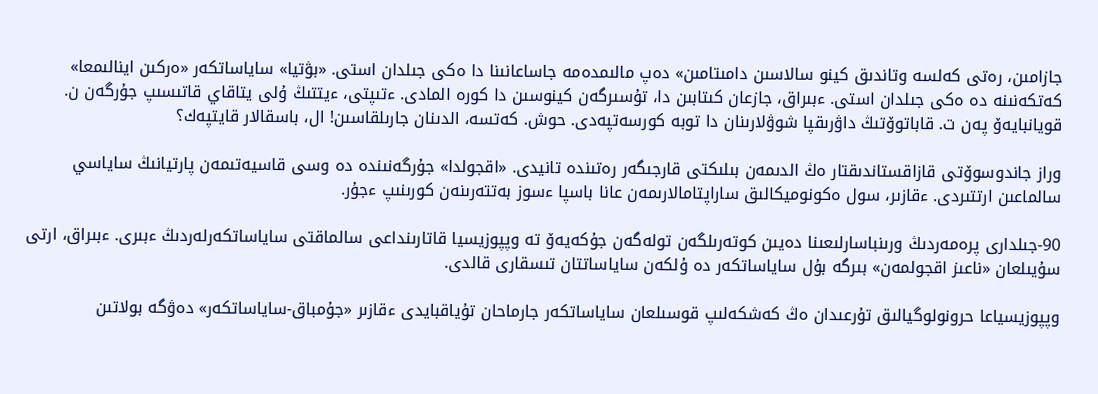جازامىن، رەتى كەلسە وتاندىق كينو سالاسىن دامىتامىن» دەپ مالىمدەمە جاساعانىنا دا ەكى جىلدان استى. «بۋتيا» ساياساتكەر «ەركىن اينالىمعا» كەتكەنىنە دە ەكى جىلدان استى. ءبىراق، جازعان كىتابىن دا، تۇسىرگەن كينوسىن دا كورە المادى. ءتىپتى، ءيتتىڭ ۇلى يتاقاي قاتىسىپ جۇرگەن ن. قويانبايەۆ پەن ت. قاباتوۆتىڭ داۋرىقپا شوۋلارىنان دا توبە كورسەتپەدى. حوش. كەتسە، الدىنان جارىلقاسىن! ال، باسقالار قايتپەك؟

وراز جاندوسوۆتى قازاقستاندىقتار ەڭ الدىمەن بىلىكتى قارجىگەر رەتىندە تانيدى. «اقجولدا» جۇرگەنىندە دە وسى قاسيەتىمەن پارتيانىڭ ساياسي سالماعىن ارتتىردى. ءقازىر، سول ەكونوميكالىق ساراپتامالارىمەن عانا باسپا ءسوز بەتتەرىنەن كورىنىپ ءجۇر.

90-جىلدارى پرەمەردىڭ ورىنباسارلىعىنا دەيىن كوتەرىلگەن تولەگەن جۇكەيەۆ تە وپپوزيسيا قاتارىنداعى سالماقتى ساياساتكەرلەردىڭ ءبىرى. ءبىراق، ارتى سۇيىلعان «ناعىز اقجولمەن» بىرگە بۇل ساياساتكەر دە ۇلكەن ساياساتتان تىسقارى قالدى.

وپپوزيسياعا حرونولوگيالىق تۇرعىدان ەڭ كەشكەلىپ قوسىلعان ساياساتكەر جارماحان تۇياقبايدى ءقازىر «جۇمباق-ساياساتكەر» دەۋگە بولاتىن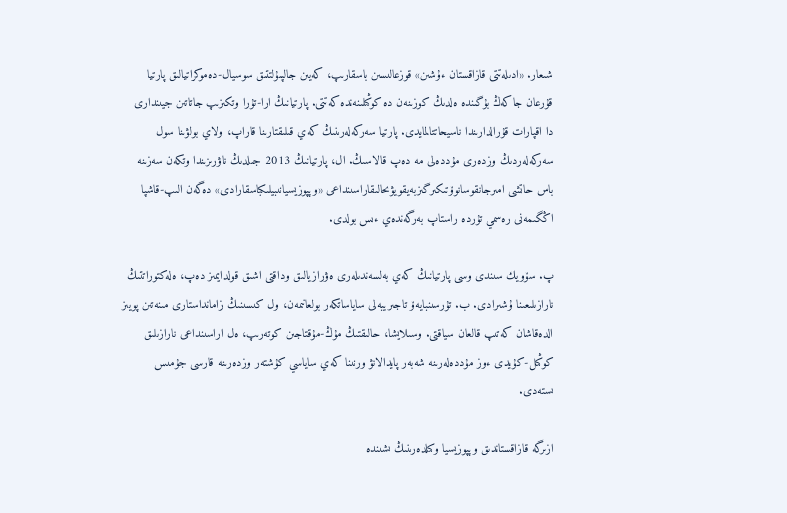شىعار. «ادىلەتتى قازاقستان ءۇشىن» قوزعالىسىن باسقارىپ، كەيىن جالپىۇلتتىق سوسيال-دەموكراتيالىق پارتيا قۇرعان جاكەڭ بۇگىندە ەلدىڭ كوزىنەن دە كوڭىلىنەندە كەتتى. پارتيانىڭ ارا-تۇرا وتكىزىپ جاتاتىن جيىندارى دا اقپارات قۇرالدارىندا ناسيحاتتالمايدى. پارتيا سەركەلەرىنىڭ كەي قىلىقتارىنا قاراپ، ولاي بولۋىنا سول سەركەلەردىڭ وزدەرى مۇددەلى مە دەپ قالاسىڭ. ال، پارتيانىڭ 2013 جىلدىڭ ناۋرىزىندا وتكەن سەزىنە باس حاتشى امىرجانقوسانوۆتىكىرگىزبەيقويۋىحالىقاراسىنداعى «وپپوزيسيانىبيلىكباسقارادى» دەگەن الىپ-قاشپا اڭگىمەنى رەسمي تۇردە راستاپ بەرگەندەي ءىس بولدى.

پ. سۆويك سىندى وسى پارتيانىڭ كەي بەلسەندىلەرى ەۋرازيالىق وداقتى اشىق قولدايمىز دەپ، ەلەكتوراتتىڭ نارازىلىعىنا ۇشىرادى. ب. تۇرسىنبايەۆ تاجىريبەلى ساياساتكەر بولعانىمەن، ول كىسىنىڭ زامانداستارى مىنەتىن پويىز الدەقاشان كەتىپ قالعان سياقتى. وسىلايشا، حالىقتىڭ مۇڭ-مۇقتاجىن كوتەرىپ، ەل اراسىنداعى نارازىلىق كوڭىل-كۇيدى ءوز مۇددەلەرىنە شەبەر پايدالانۋ ورنىنا كەي ساياسي كۇشتەر وزدەرىنە قارسى جۇمىس ىستەدى.

ازىرگە قازاقستاندىق وپپوزيسيا وكىلدەرىنىڭ ىشىندە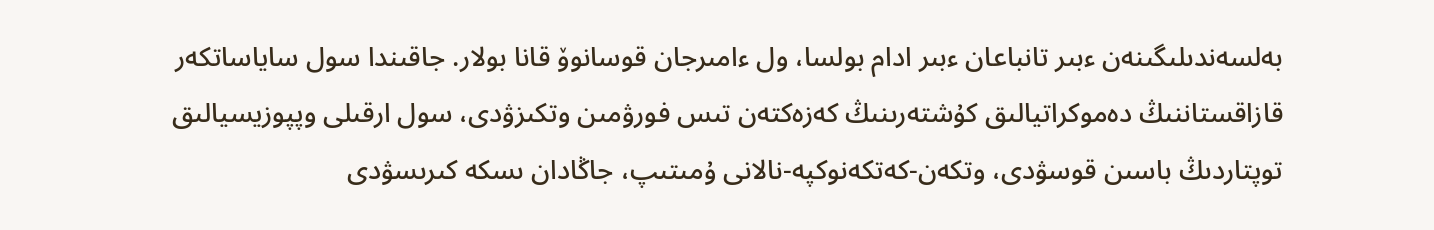بەلسەندىلىگىنەن ءبىر تانباعان ءبىر ادام بولسا، ول ءامىرجان قوسانوۆ قانا بولار. جاقىندا سول ساياساتكەر قازاقستاننىڭ دەموكراتيالىق كۇشتەرىنىڭ كەزەكتەن تىس فورۋمىن وتكىزۋدى، سول ارقىلى وپپوزيسيالىق توپتاردىڭ باسىن قوسۋدى، وتكەن-كەتكەنوكپە-نالانى ۇمىتىپ، جاڭادان ىسكە كىرىسۋدى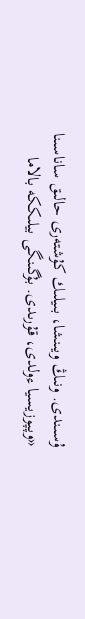ۇسىندى. ونىڭ ويىنشا، بىيلىك كۇشتەرى حالىق ساناسىنا «وپپوزيسيا ءولدى، قۇرىدى. بۇگىنگى بيلىككە بالاما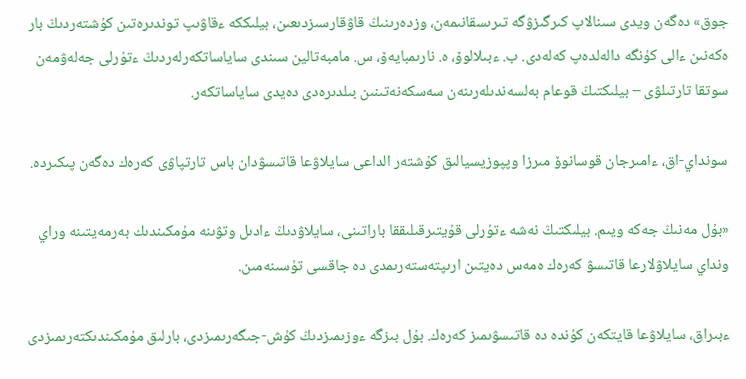جوق» دەگەن ويدى سىنالاپ كىرگىزۋگە تىرىسقانىمەن، وزدەرىنىڭ قاۋقارسىزدىعىن، بيلىككە ءقاۋىپ توندىرەتىن كۇشتەردىڭ بار ەكەنىن ءالى كۇنگە دالەلدەپ كەلەدى. ب. ءبىلالوۆ، ە. نارىمبايەۆ، س. مامبەتالين سىندى ساياساتكەرلەردىڭ ءتۇرلى جەلەۋمەن سوتقا تارتىلۋى – بيلىكتىڭ قوعام بەلسەندىلەرىنەن سەسكەنەتىنىن بىلدىرەدى دەيدى ساياساتكەر.

سونداي-اق، ءامىرجان قوسانوۆ مىرزا وپپوزيسيالىق كۇشتەر الداعى سايلاۋعا قاتىسۋدان باس تارتپاۋى كەرەك دەگەن پىكىردە.

«بۇل مەنىڭ جەكە ويىم. بيلىكتىڭ نەشە ءتۇرلى قۇيتىرقىلىققا باراتىنى، سايلاۋدىڭ ءادىل وتۋىنە مۇمكىندىك بەرمەيتىنە وراي ونداي سايلاۋلارعا قاتىسۋ كەرەك ەمەس دەيتىن ارىپتەستەرىمدى دە جاقسى تۇسىنەمىن.

ءبىراق، سايلاۋعا قايتكەن كۇندە دە قاتىسۋىمىز كەرەك. بۇل بىزگە ءوزىمىزدىڭ كۇش-جىگەرىمىزدى، بارلىق مۇمكىندىكتەرىمىزدى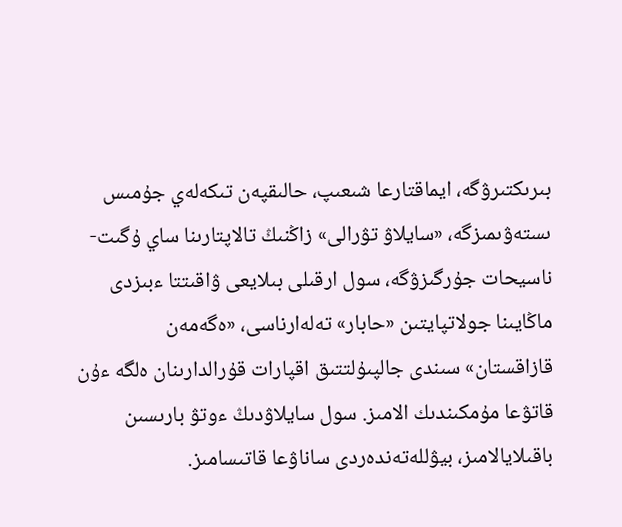بىرىكتىرۋگە، ايماقتارعا شىعىپ، حالىقپەن تىكەلەي جۇمىس ىستەۋىمىزگە، «سايلاۋ تۋرالى» زاڭنىڭ تالاپتارىنا ساي ۇگىت-ناسيحات جۇرگىزۋگە، سول ارقىلى بىلايعى ۋاقىتتا ءبىزدى ماڭايىنا جولاتپايتىن «حابار» تەلەارناسى، «ەگەمەن قازاقستان» سىندى جالپىۇلتتىق اقپارات قۇرالدارىنان ەلگە ءۇن قاتۋعا مۇمكىندىك الامىز. سول سايلاۋدىڭ ءوتۋ بارىسىن باقىلايالامىز، بيۋللەتەندەردى ساناۋعا قاتىسامىز.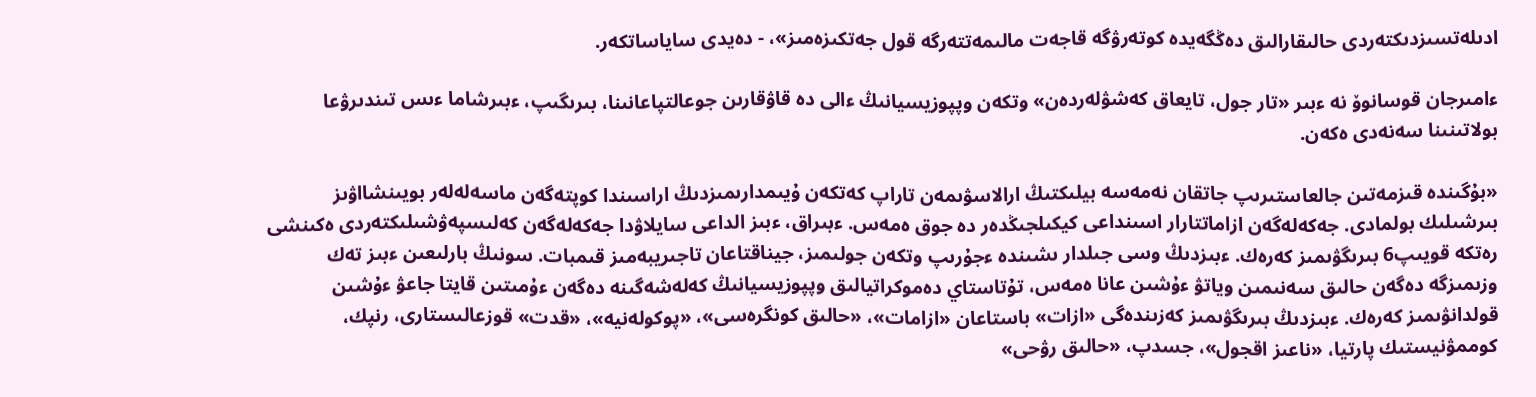ادىلەتسىزدىكتەردى حالىقارالىق دەڭگەيدە كوتەرۋگە قاجەت مالىمەتتەرگە قول جەتكىزەمىز»، - دەيدى ساياساتكەر.

ءامىرجان قوسانوۆ نە ءبىر «تار جول، تايعاق كەشۋلەردەن» وتكەن وپپوزيسيانىڭ ءالى دە قاۋقارىن جوعالتپاعانىنا، بىرىگىپ، ءبىرشاما ءىس تىندىرۋعا بولاتىنىنا سەنەدى ەكەن.

«بۇگىندە قىزمەتىن جالعاستىرىپ جاتقان نەمەسە بيلىكتىڭ ارالاسۋىمەن تاراپ كەتكەن ۇيىمدارىمىزدىڭ اراسىندا كوپتەگەن ماسەلەلەر بويىنشااۋىز بىرشىلىك بولمادى. جەكەلەگەن ازاماتتارار اسىنداعى كيكىلجىڭدەر دە جوق ەمەس. ءبىراق، ءبىز الداعى سايلاۋدا جەكەلەگەن كەلىسپەۋشىلىكتەردى ەكىنشى رەتكە قويىپ6 بىرىگۋىمىز كەرەك. ءبىزدىڭ وسى جىلدار ىشىندە ءجۇرىپ وتكەن جولىمىز، جيناقتاعان تاجىريبەمىز قىمبات. سونىڭ بارلىعىن ءبىز تەك وزىمىزگە دەگەن حالىق سەنىمىن وياتۋ ءۇشىن عانا ەمەس، تۇتاستاي دەموكراتيالىق وپپوزيسيانىڭ كەلەشەگىنە دەگەن ءۇمىتىن قايتا جاعۋ ءۇشىن قولدانۋىمىز كەرەك. ءبىزدىڭ بىرىگۋىمىز كەزىندەگى «ازات» باستاعان «ازامات»، «حالىق كونگرەسى»، «پوكولەنيە»، «قدت» قوزعالىستارى، رنپك، كوممۋنيستىك پارتيا، «ناعىز اقجول»، جسدپ، «حالىق رۋحى»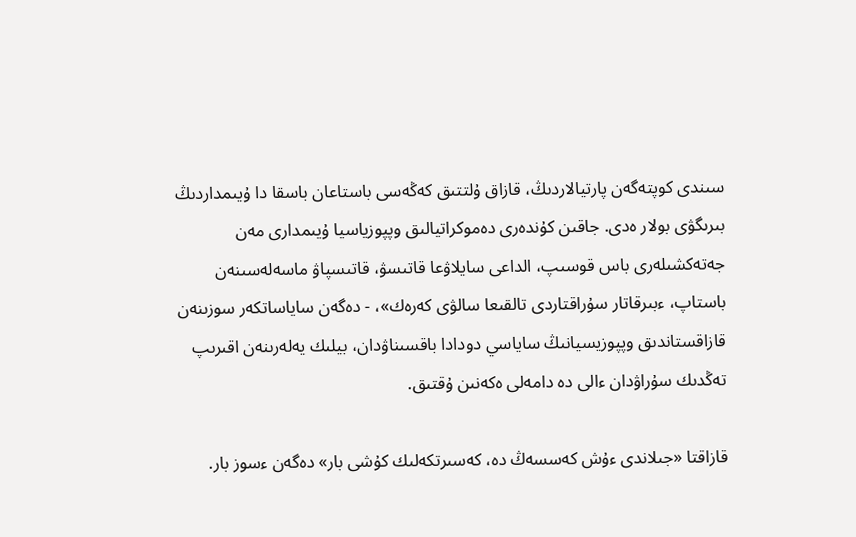سىندى كوپتەگەن پارتيالاردىڭ، قازاق ۇلتتىق كەڭەسى باستاعان باسقا دا ۇيىمداردىڭ بىرىگۋى بولار ەدى. جاقىن كۇندەرى دەموكراتيالىق وپپوزياسيا ۇيىمدارى مەن جەتەكشىلەرى باس قوسىپ، الداعى سايلاۋعا قاتىسۋ، قاتىسپاۋ ماسەلەسىنەن باستاپ، ءبىرقاتار سۇراقتاردى تالقىعا سالۋى كەرەك»، - دەگەن ساياساتكەر سوزىنەن قازاقستاندىق وپپوزيسيانىڭ ساياسي دودادا باقسىناۋدان، بيلىك يەلەرىنەن اقىرىپ تەڭدىك سۇراۋدان ءالى دە دامەلى ەكەنىن ۇقتىق.

قازاقتا «جىلاندى ءۇش كەسسەڭ دە، كەسىرتكەلىك كۇشى بار» دەگەن ءسوز بار.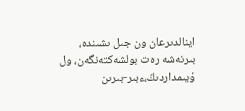اينالدىرعان ون جىل ىشىندە، بىرنەشە رەت بولشەكتەنگەن، ول ۇيىمداردىڭ،ءبىر-بىرىن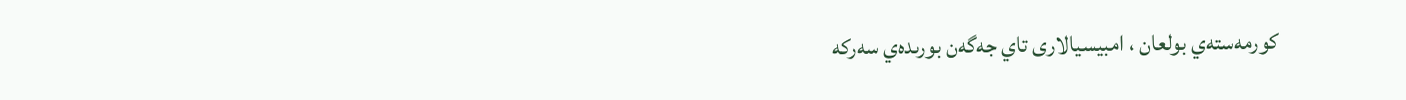كورمەستەي بولعان ، امبيسيالارى تاي جەگەن بورىدەي سەركە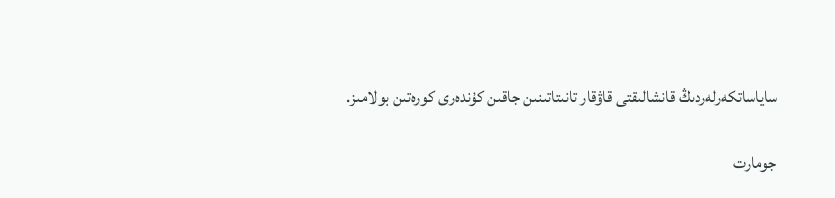ساياساتكەرلەردىڭ قانشالىقتى قاۋقار تانىتاتىنىن جاقىن كۇندەرى كورەتىن بولامىز.

جومارت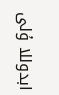ابدوللا ۇلى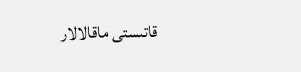قاتىستى ماقالالار